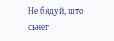Не бядуй, што сьнег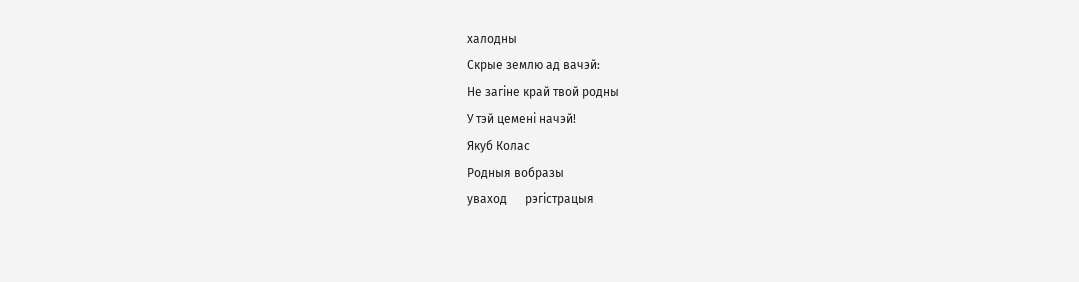халодны
Скрые землю ад вачэй:
Не загіне край твой родны
У тэй цемені начэй!
Якуб Колас
Родныя вобразы
уваход      рэгiстрацыя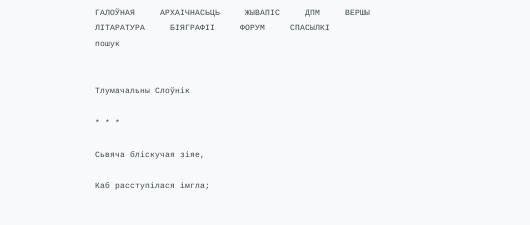ГАЛОЎНАЯ     АРХАІЧНАСЬЦЬ     ЖЫВАПІС     ДПМ     ВЕРШЫ     ЛІТАРАТУРА     БІЯГРАФІІ     ФОРУМ     СПАСЫЛКІ
пошук


Тлумачальны Слоўнік

* * *

Сьвяча бліскучая зіяе,

Каб расступілася імгла;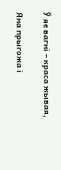Ў яе вагні – краса жывая,

Яна прыгожа і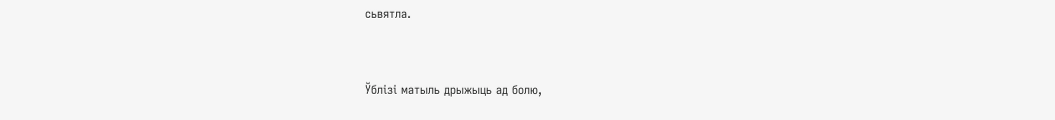сьвятла.


Ўблізі матыль дрыжыць ад болю,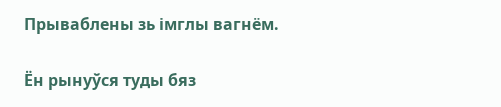Прываблены зь імглы вагнём.

Ён рынуўся туды бяз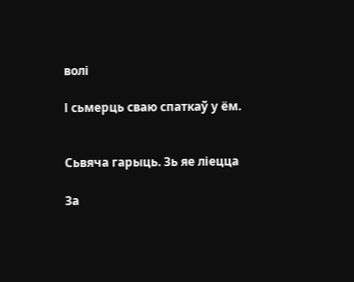волі

І сьмерць сваю спаткаў у ём.


Сьвяча гарыць. Зь яе ліецца

За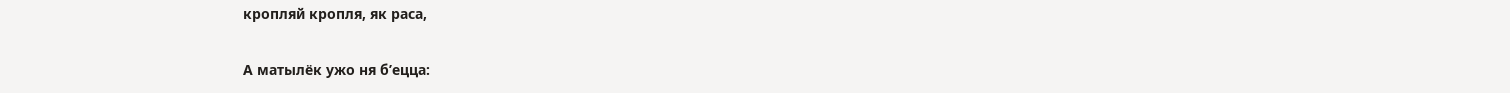кропляй кропля, як раса,

А матылёк ужо ня б’ецца: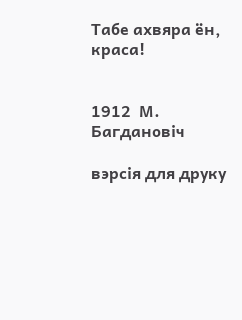Табе ахвяра ён, краса!


1912  М. Багдановіч

вэрсія для друку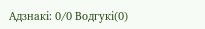Адзнакi: 0/0 Водгукі(0)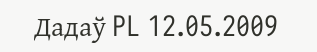Дадаў PL 12.05.2009